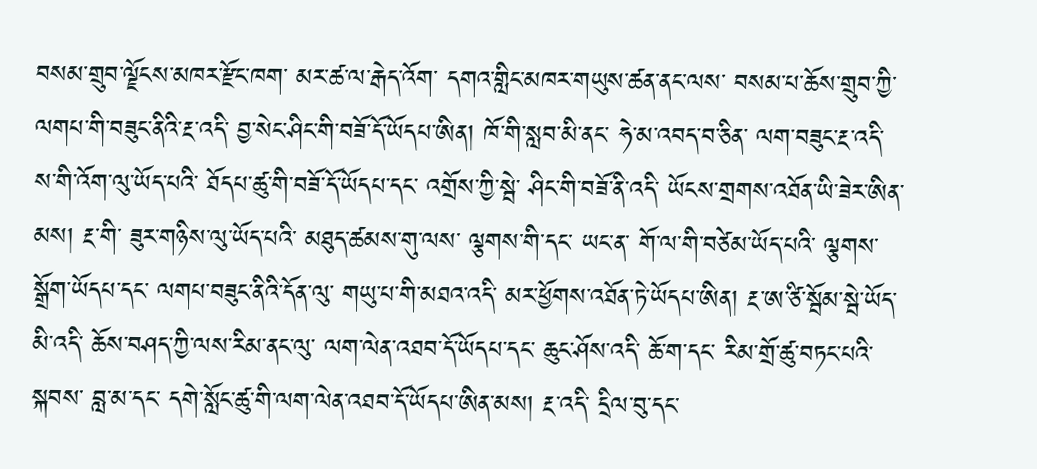བསམ་གྲུབ་ལྗོངས་མཁར་རྫོང་ཁག་ མར་ཚ་ལ་རྒེད་འོག་ དགའ་གླིང་མཁར་གཡུས་ཚན་ནང་ལས་ བསམ་པ་ཆོས་གྲུབ་ཀྱི་ ལགཔ་གི་བཟུང་ནིའི་རྔ་འདི་ བྱ་སེང་ཤིང་གི་བཟོ་དོ་ཡོདཔ་ཨིན། ཁོ་གི་སླབ་མི་ནང་ ཧེ་མ་འབད་བ་ཅིན་ ལག་བཟུང་རྔ་འདི་ ས་གི་འོག་ལུ་ཡོད་པའི་ ཐོདཔ་ཚུ་གི་བཟོ་དོ་ཡོདཔ་དང་ འགྲོས་ཀྱི་སྦེ་ ཤིང་གི་བཟོ་ནི་འདི་ ཡོངས་གྲགས་འཐོན་ཡི་ཟེར་ཨིན་མས། རྔ་གི་ ཟུར་གཉིས་ལུ་ཡོད་པའི་ མཐུད་ཚམས་གུ་ལས་ ལྕགས་གི་དང་ ཡང་ན་ གོ་ལ་གི་བཙེམ་ཡོད་པའི་ ལྕགས་སྒྲོག་ཡོདཔ་དང་ ལགཔ་བཟུང་ནིའི་དོན་ལུ་ གཡུ་པ་གི་མཐའ་འདི་ མར་ཕྱོགས་འཐོན་ཏེ་ཡོདཔ་ཨིན། རྔ་ཨ་ཙི་སྦོམ་སྦེ་ཡོད་མི་འདི་ ཆོས་བཤད་ཀྱི་ལས་རིམ་ནང་ལུ་ ལག་ལེན་འཐབ་དོ་ཡོདཔ་དང་ ཆུང་ཤོས་འདི་ ཆོ་ག་དང་ རིམ་གྲོ་ཚུ་བཏང་པའི་སྐབས་ བླ་མ་དང་ དགེ་སློང་ཚུ་གི་ལག་ལེན་འཐབ་དོ་ཡོདཔ་ཨིན་མས། རྔ་འདི་ དྲིལ་བུ་དང་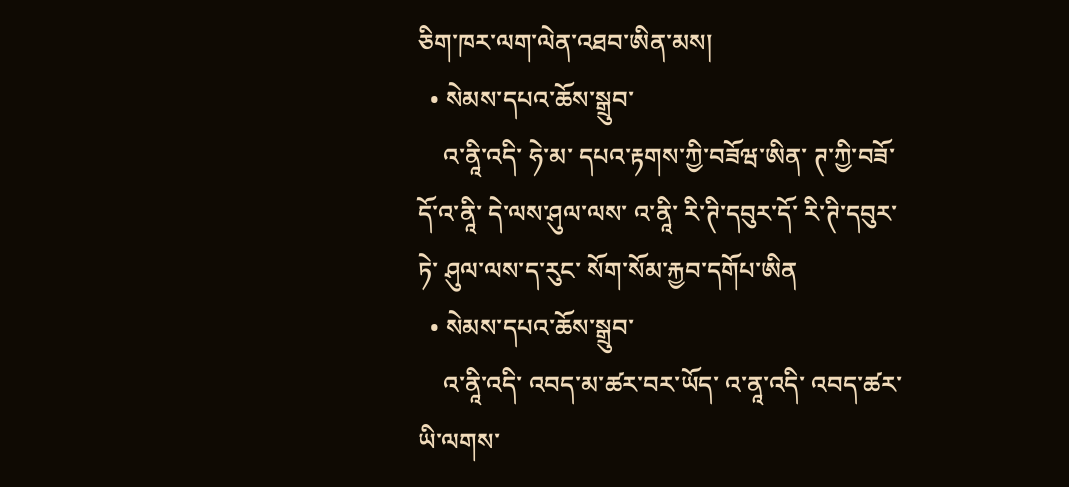ཅིག་ཁར་ལག་ལེན་འཐབ་ཨིན་མས།
  • སེམས་དཔའ་ཆོས་སྒྲུབ་
    འ་ནཱི་འདི་ ཧེ་མ་ དཔའ་རྟགས་ཀྱི་བཟོཝ་ཨིན་ ཊ་ཀྱི་བཟོ་དོ་འ་ནཱི་ དེ་ལས་ཤུལ་ལས་ འ་ནཱི་ རི་ཊི་དབུར་དོ་ རི་ཊི་དབུར་ཏེ་ ཤུལ་ལས་ད་རུང་ སོག་སོམ་རྐྱབ་དགོཔ་ཨིན
  • སེམས་དཔའ་ཆོས་སྒྲུབ་
    འ་ནཱི་འདི་ འབད་མ་ཚར་བར་ཡོད་ འ་ནཱ་འདི་ འབད་ཚར་ཡི་ལགས་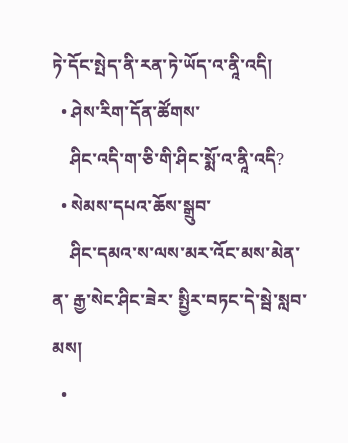ཏེ་དོང་སྤེད་ནི་རན་ཏེ་ཡོད་འ་ནཱི་འདི།
  • ཤེས་རིག་དོན་ཚོགས་
    ཤིང་འདི་ག་ཅི་གི་ཤིང་སྨོ་འ་ནཱི་འདི?
  • སེམས་དཔའ་ཆོས་སྒྲུབ་
    ཤིང་དམའ་ས་ལས་མར་འོང་མས་མེན་ན་ རྒྱ་སེང་ཤིང་ཟེར་ སྤྱིར་བཏང་དེ་སྦེ་སླབ་མས།
  •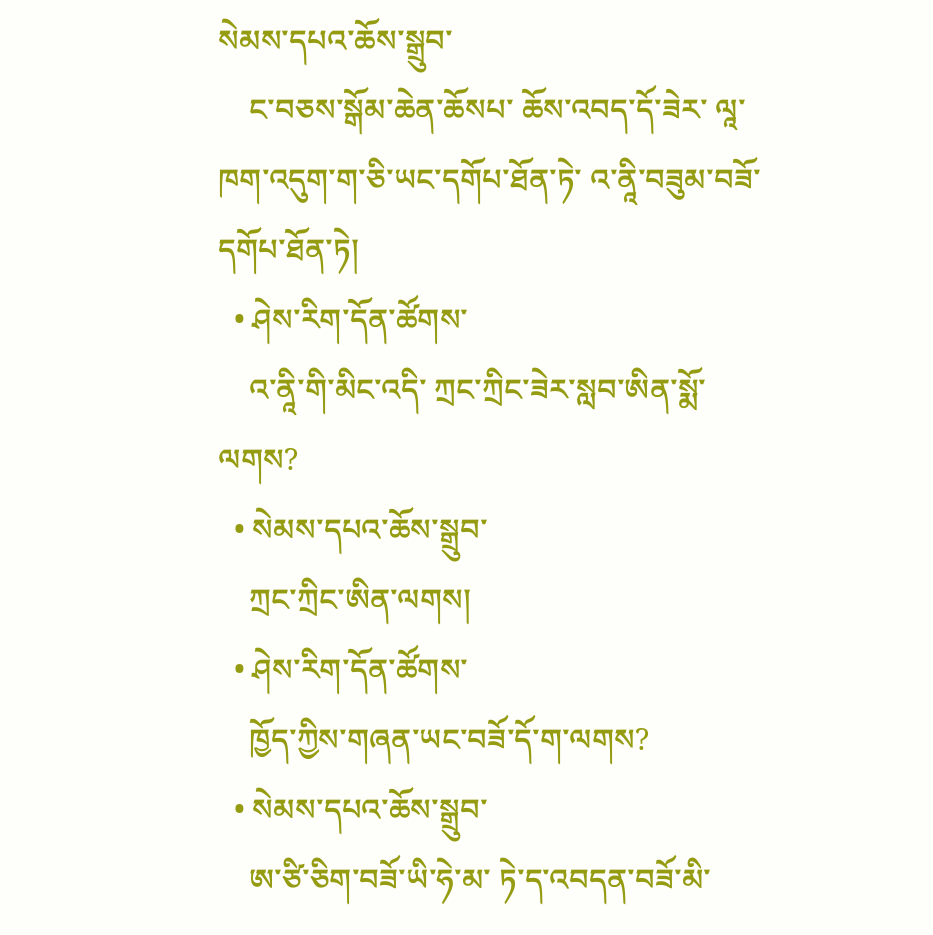སེམས་དཔའ་ཆོས་སྒྲུབ་
    ང་བཅས་སྒོམ་ཆེན་ཆོསཔ་ ཆོས་འབད་དོ་ཟེར་ ལཱ་ཁག་འདུག་ག་ཅི་ཡང་དགོཔ་ཐོན་ཏེ་ འ་ནཱི་བཟུམ་བཟོ་དགོཔ་ཐོན་ཏེ།
  • ཤེས་རིག་དོན་ཚོགས་
    འ་ནཱི་གི་མིང་འདི་ ཀྲང་ཀྲིང་ཟེར་སླབ་ཨིན་སྨོ་ལགས?
  • སེམས་དཔའ་ཆོས་སྒྲུབ་
    ཀྲང་ཀྲིང་ཨིན་ལགས།
  • ཤེས་རིག་དོན་ཚོགས་
    ཁྱོད་ཀྱིས་གཞན་ཡང་བཟོ་དོ་ག་ལགས?
  • སེམས་དཔའ་ཆོས་སྒྲུབ་
    ཨ་ཙི་ཅིག་བཟོ་ཡི་ཧེ་མ་ ཏེ་ད་འབདན་བཟོ་མི་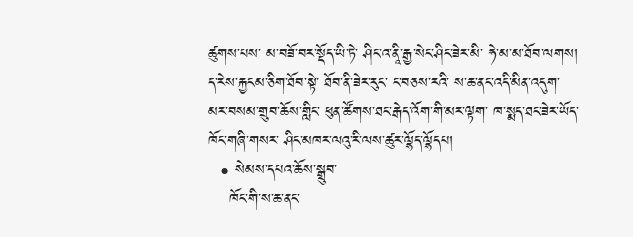ཚུགས་པས་ མ་བཟོ་བར་སྡོད་ཡི་ཏེ་ ཤིང་འ་ནཱི་རྒྱ་སེང་ཤིང་ཟེར་མི་ ཧེ་མ་མ་ཐོབ་ལགས། ད་རེས་རྐྱངམ་ཅིག་ཐོབ་སྟེ་ ཐོབ་ནི་ཟེར་རུང་ ང་བཅས་རའི་ ས་ཆ་ནང་འདི་མིན་འདུག་ མར་བསམ་གྲུབ་ཆོས་གླིང་ ཕུན་ཚོགས་ཐང་རྒེད་འོག་གི་མར་ལྟག་ ཁ་སྨད་ཐང་ཟེར་ཡོད་ ཁོང་གཞི་གསར་ ཤིང་མཁར་ལའུ་རི་ལས་ཚུར་ལྷོད་ལྷོདཔ།
  • སེམས་དཔའ་ཆོས་སྒྲུབ་
    ཁོང་གི་ས་ཆ་ནང་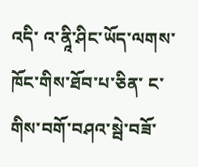འདི་ འ་ནཱི་ཤིང་ཡོད་ལགས་ ཁོང་གིས་ཐོབ་པ་ཅིན་ ང་གིས་བགོ་བཤའ་སྦེ་བཟོ་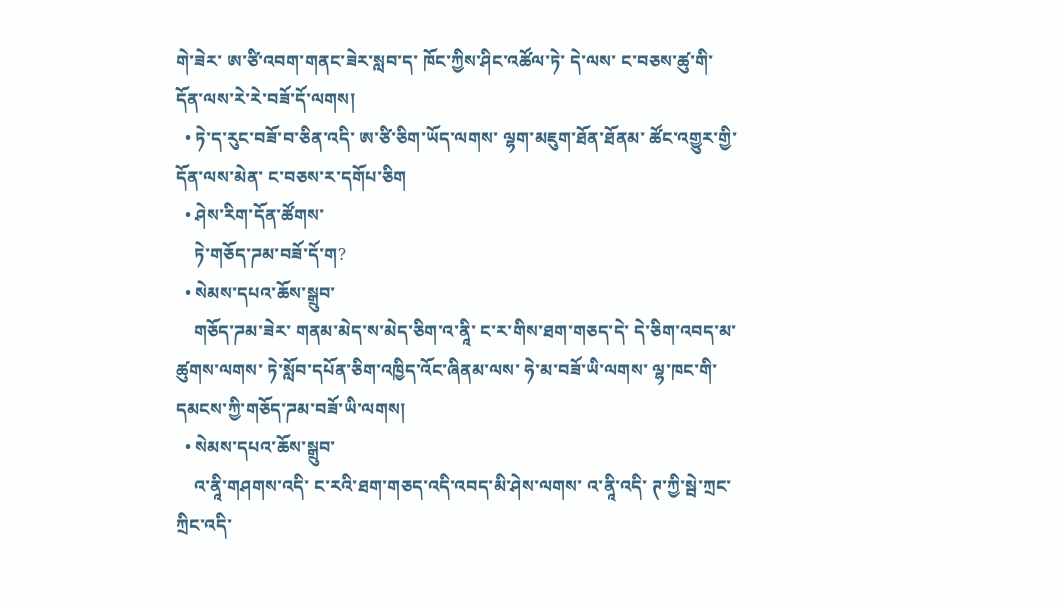གེ་ཟེར་ ཨ་ཙི་འབག་གནང་ཟེར་སླབ་ད་ ཁོང་ཀྱིས་ཤིང་འཚོལ་ཏེ་ དེ་ལས་ ང་བཅས་ཚུ་གི་དོན་ལས་རེ་རེ་བཟོ་དོ་ལགས།
  • ཏེ་ད་རུང་བཟོ་བ་ཅིན་འདི་ ཨ་ཙི་ཅིག་ཡོད་ལགས་ ལྷག་མཇུག་ཐོན་ཐོནམ་ ཚོང་འགྱུར་གྱི་དོན་ལས་མེན་ ང་བཅས་ར་དགོཔ་ཅིག
  • ཤེས་རིག་དོན་ཚོགས་
    ཏེ་གཅོད་ཌམ་བཟོ་དོ་ག?
  • སེམས་དཔའ་ཆོས་སྒྲུབ་
    གཅོད་ཌམ་ཟེར་ གནམ་མེད་ས་མེད་ཅིག་འ་ནཱི་ ང་ར་གིས་ཐག་གཅད་དེ་ དེ་ཅིག་འབད་མ་ཚུགས་ལགས་ ཏེ་སློབ་དཔོན་ཅིག་འཁྱིད་འོང་ཞིནམ་ལས་ ཧེ་མ་བཟོ་ཡི་ལགས་ ལྷ་ཁང་གི་ དམངས་ཀྱི་གཅོད་ཌམ་བཟོ་ཡི་ལགས།
  • སེམས་དཔའ་ཆོས་སྒྲུབ་
    འ་ནཱི་གཤགས་འདི་ ང་རའི་ཐག་གཅད་འདི་འབད་མི་ཤེས་ལགས་ འ་ནཱི་འདི་ ཊ་ཀྱི་སྦེ་ཀྲང་ཀྲིང་འདི་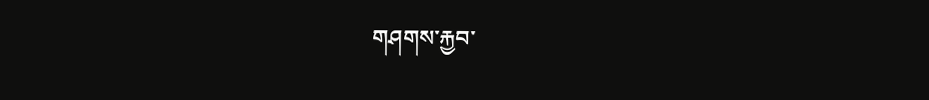གཤགས་རྐྱབ་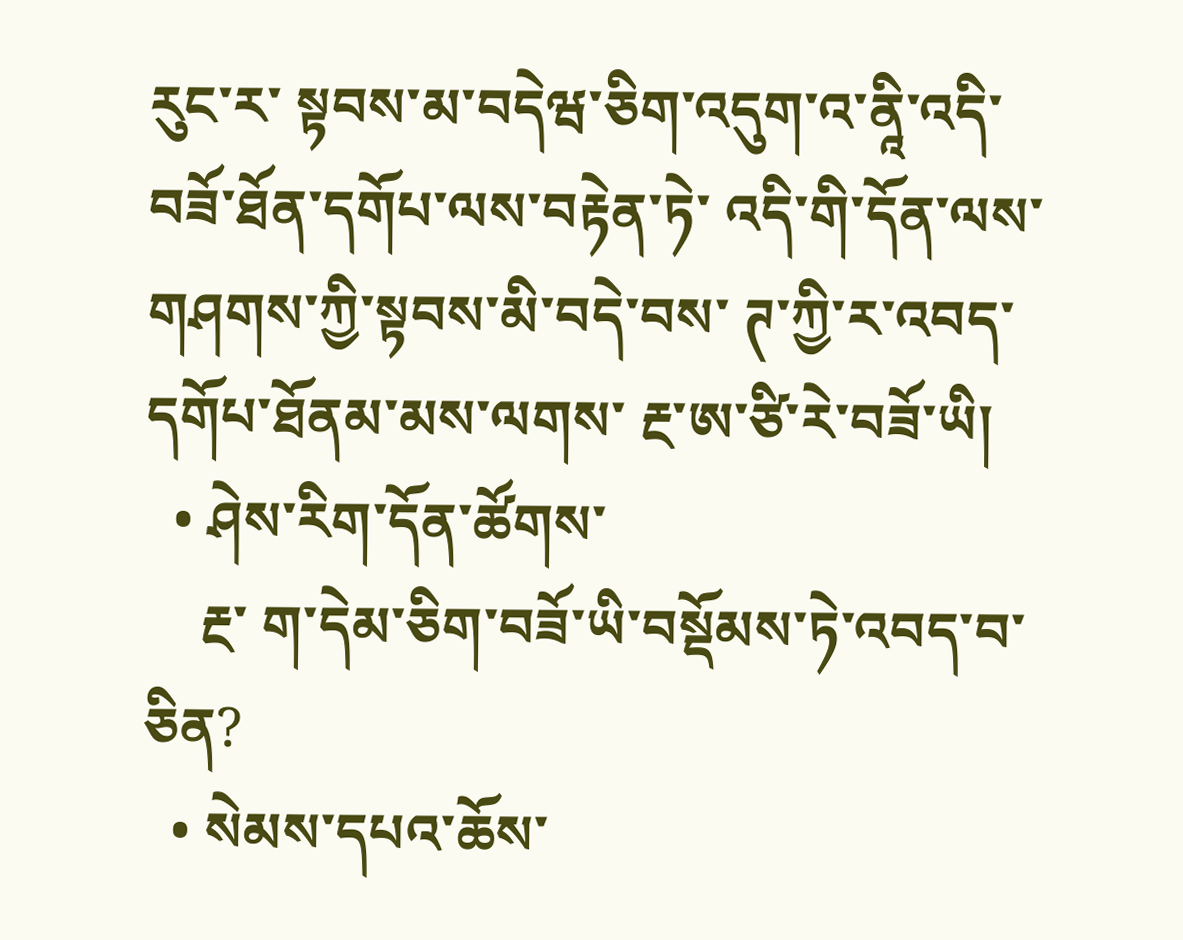རུང་ར་ སྟབས་མ་བདེཝ་ཅིག་འདུག་འ་ནཱི་འདི་ བཟོ་ཐོན་དགོཔ་ལས་བརྟེན་ཏེ་ འདི་གི་དོན་ལས་ གཤགས་ཀྱི་སྟབས་མི་བདེ་བས་ ཊ་ཀྱི་ར་འབད་དགོཔ་ཐོནམ་མས་ལགས་ རྔ་ཨ་ཙི་རེ་བཟོ་ཡི།
  • ཤེས་རིག་དོན་ཚོགས་
    རྔ་ ག་དེམ་ཅིག་བཟོ་ཡི་བསྡོམས་ཏེ་འབད་བ་ཅིན?
  • སེམས་དཔའ་ཆོས་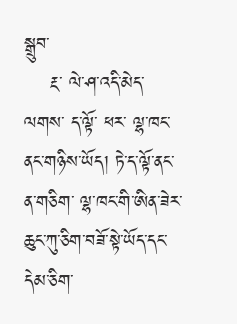སྒྲུབ་
    རྔ་ ལེ་ཤ་འདི་མེད་ལགས་ ད་ལྟོ་ ཕར་ ལྷ་ཁང་ནང་གཉིས་ཡོད། ཏེ་ད་ལྟོ་ནང་ན་གཅིག་ ལྷ་ཁང་གི་ཨིན་ཟེར་ ཆུང་ཀུ་ཅིག་བཟོ་སྟེ་ཡོད་དང་ དེམ་ཅིག་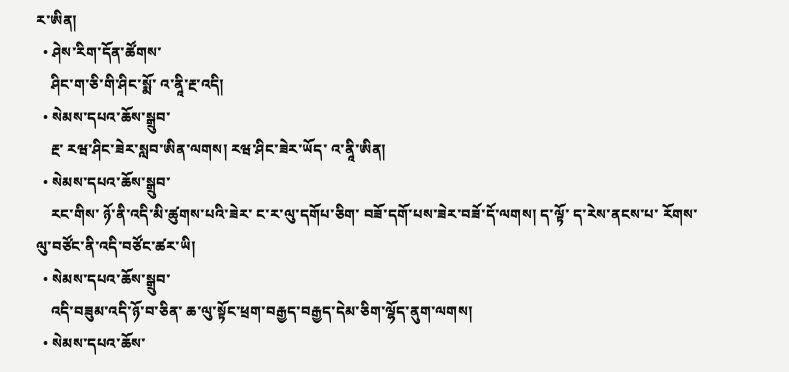ར་ཨིན།
  • ཤེས་རིག་དོན་ཚོགས་
    ཤིང་ག་ཅི་གི་ཤིང་སྨོ་ འ་ནཱི་རྔ་འདི།
  • སེམས་དཔའ་ཆོས་སྒྲུབ་
    རྔ་ རཝ་ཤིང་ཟེར་སླབ་ཨིན་ལགས། རཝ་ཤིང་ཟེར་ཡོད་ འ་ནཱི་ཨིན།
  • སེམས་དཔའ་ཆོས་སྒྲུབ་
    རང་གིས་ ཉོ་ནི་འདི་མི་ཚུགས་པའི་ཟེར་ ང་ར་ལུ་དགོཔ་ཅིག་ བཟོ་དགོ་པས་ཟེར་བཟོ་དོ་ལགས། ད་ལྟོ་ ད་རེས་ནངས་པ་ རོགས་ལུ་བཙོང་ནི་འདི་བཙོང་ཚར་ཡི།
  • སེམས་དཔའ་ཆོས་སྒྲུབ་
    འདི་བཟུམ་འདི་ཉོ་བ་ཅིན་ ཆ་ལུ་སྟོང་ཕྲག་བརྒྱད་བརྒྱད་དེམ་ཅིག་ལྷོད་ནུག་ལགས།
  • སེམས་དཔའ་ཆོས་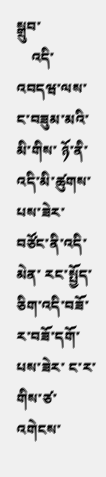སྒྲུབ་
    འདི་འབདཝ་ལས་ ང་བཟུམ་མའི་མི་གིས་ ཉོ་ནི་འདི་མི་ཚུགས་པས་ཟེར་ བཙོང་ནི་འདི་མེན་ རང་སྤྱོད་ཅིག་འདི་བཟོ་ར་བཟོ་དགོ་པས་ཟེར་ ང་ར་གིས་ཙ་འགེངས་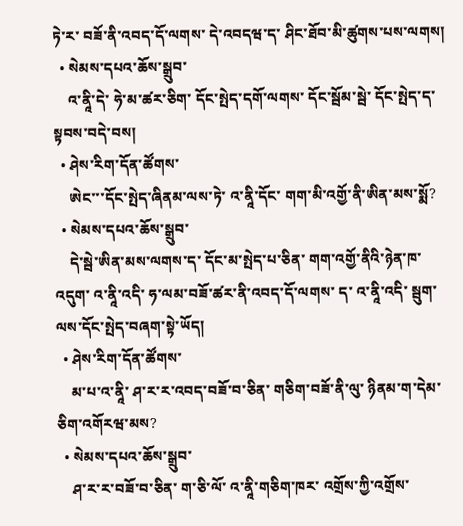ཏེ་ར་ བཟོ་ནི་འབད་དོ་ལགས་ དེ་འབདཝ་ད་ ཤིང་ཐོབ་མི་ཚུགས་པས་ལགས།
  • སེམས་དཔའ་ཆོས་སྒྲུབ་
    འ་ནཱི་དེ་ ཧེ་མ་ཚར་ཅིག་ དོང་སྤེད་དགོ་ལགས་ དོང་སྦོམ་སྦེ་ དོང་སྤེད་ད་སྟབས་བདེ་བས།
  • ཤེས་རིག་དོན་ཚོགས་
    ཨེང་་་དོང་སྤེད་ཞིནམ་ལས་ཏེ་ འ་ནཱི་དོང་ གག་མི་འགྱོ་ནི་ཨིན་མས་སྨོ?
  • སེམས་དཔའ་ཆོས་སྒྲུབ་
    དེ་སྦེ་ཨིན་མས་ལགས་ད་ དོང་མ་སྤེད་པ་ཅིན་ གག་འགྱོ་ནིའི་ཉེན་ཁ་འདུག་ འ་ནཱི་འདི་ ཧ་ལམ་བཟོ་ཚར་ནི་འབད་དོ་ལགས་ ད་ འ་ནཱི་འདི་ སྦུག་ལས་དོང་སྤེད་བཞག་སྟེ་ཡོད།
  • ཤེས་རིག་དོན་ཚོགས་
    མ་པ་འ་ནཱི་ ཤ་ར་ར་འབད་བཟོ་བ་ཅིན་ གཅིག་བཟོ་ནི་ལུ་ ཉིནམ་ག་དེམ་ཅིག་འགོརཝ་མས?
  • སེམས་དཔའ་ཆོས་སྒྲུབ་
    ཤ་ར་ར་བཟོ་བ་ཅིན་ ག་ཅི་ལོ་ འ་ནཱི་གཅིག་ཁར་ འགྲོས་ཀྱི་འགྲོས་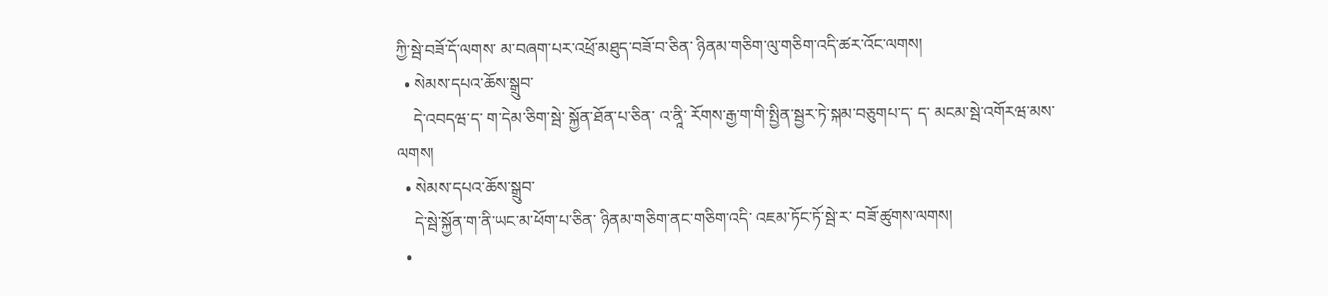ཀྱི་སྦེ་བཟོ་དོ་ལགས་ མ་བཞག་པར་འཕྲོ་མཐུད་བཟོ་བ་ཅིན་ ཉིནམ་གཅིག་ལུ་གཅིག་འདི་ཚར་འོང་ལགས།
  • སེམས་དཔའ་ཆོས་སྒྲུབ་
    དེ་འབདཝ་ད་ ག་དེམ་ཅིག་སྦེ་ སྐྱོན་ཐོན་པ་ཅིན་ འ་ནཱི་ རོགས་རྒྱ་ག་གི་སྤྱིན་སྦྱར་ཏེ་སྐམ་བཅུགཔ་ད་ ད་ མངམ་སྦེ་འགོརཝ་མས་ལགས།
  • སེམས་དཔའ་ཆོས་སྒྲུབ་
    དེ་སྦེ་སྐྱོན་ག་ནི་ཡང་མ་ཕོག་པ་ཅིན་ ཉིནམ་གཅིག་ནང་གཅིག་འདི་ འཇམ་ཏོང་ཏོ་སྦེ་ར་ བཟོ་ཚུགས་ལགས།
  •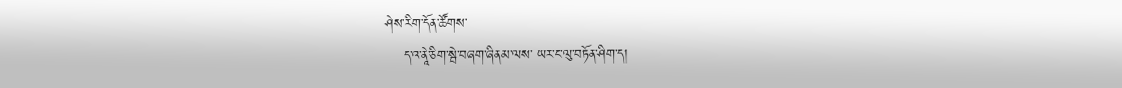ཤེས་རིག་དོན་ཚོགས་
    ད་འ་ནཱེ་ཅིག་སྦེ་བཞག་ཞིནམ་ལས་ ཡར་ང་ལུ་བཏོན་ཤིག་ད།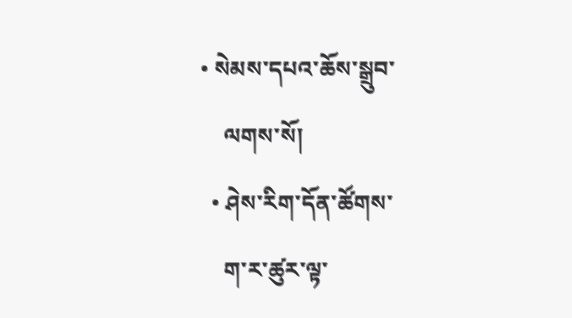• སེམས་དཔའ་ཆོས་སྒྲུབ་
    ལགས་སོ།
  • ཤེས་རིག་དོན་ཚོགས་
    ག་ར་ཚུར་ལྟ་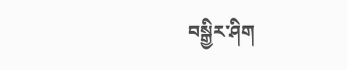བསྒྱིར་ཤིག